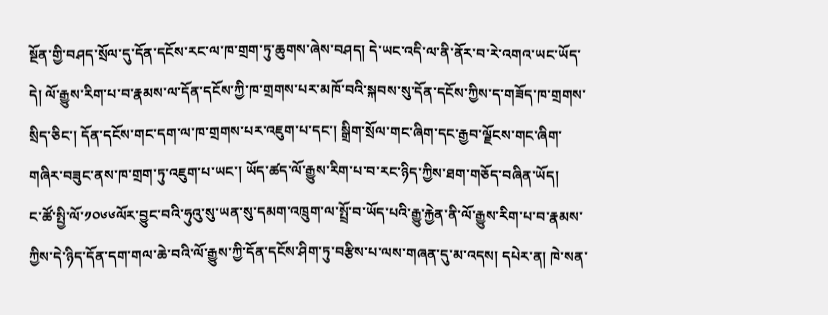སྔོན་གྱི་བཤད་སྲོལ་དུ་དོན་དངོས་རང་ལ་ཁ་གྲག་ཏུ་ཆུགས་ཞེས་བཤད། དེ་ཡང་འདི་ལ་ནི་ནོར་བ་རེ་འགའ་ཡང་ཡོད་དེ། ལོ་རྒྱུས་རིག་པ་བ་རྣམས་ལ་དོན་དངོས་ཀྱི་ཁ་གྲགས་པར་མཁོ་བའི་སྐབས་སུ་དོན་དངོས་ཀྱིས་ད་གཟོད་ཁ་གྲགས་སྲིད་ཅིང་། དོན་དངོས་གང་དག་ལ་ཁ་གྲགས་པར་འཇུག་པ་དང་། སྒྲིག་སྲོལ་གང་ཞིག་དང་རྒྱབ་ལྗོངས་གང་ཞིག་གཞིར་བཟུང་ནས་ཁ་གྲག་ཏུ་འཇུག་པ་ཡང་། ཡོད་ཚད་ལོ་རྒྱུས་རིག་པ་བ་རང་ཉིད་ཀྱིས་ཐག་གཅོད་བཞིན་ཡོད།
ང་ཚོ་སྤྱི་ལོ་༡༠༦༦ལོར་བྱུང་བའི་ཧུའུ་སུ་ཡན་སུ་དམག་འཁྲུག་ལ་སྤྲོ་བ་ཡོད་པའི་རྒྱུ་རྐྱེན་ནི་ལོ་རྒྱུས་རིག་པ་བ་རྣམས་ཀྱིས་དེ་ཉིད་དོན་དག་གལ་ཆེ་བའི་ལོ་རྒྱུས་ཀྱི་དོན་དངོས་ཤིག་ཏུ་བརྩིས་པ་ལས་གཞན་དུ་མ་འདས། དཔེར་ན། ཁེ་སན་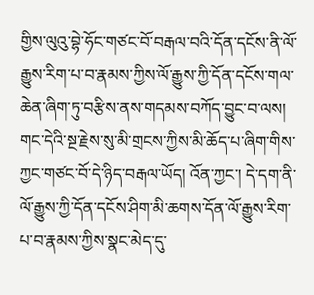གྱིས་ལུའུ་བྷེ་ཧོང་གཙང་བོ་བརྒལ་བའི་དོན་དངོས་ནི་ལོ་རྒྱུས་རིག་པ་བ་རྣམས་ཀྱིས་ལོ་རྒྱུས་ཀྱི་དོན་དངོས་གལ་ཆེན་ཞིག་ཏུ་བརྩིས་ནས་གདམས་བཀོད་བྱུང་བ་ལས། གང་དེའི་སྔ་རྗེས་སུ་མི་གྲངས་ཀྱིས་མི་ཆོད་པ་ཞིག་གིས་ཀྱང་གཙང་བོ་དེ་ཉིད་བརྒལ་ཡོད། འོན་ཀྱང་། དེ་དག་ནི་ལོ་རྒྱུས་ཀྱི་དོན་དངོས་ཤིག་མི་ཆགས་དོན་ལོ་རྒྱུས་རིག་པ་བ་རྣམས་ཀྱིས་སྣང་མེད་དུ་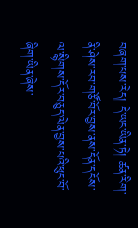བཞག་པས་རེད། དེ་ཡང་ཡིན་ཏེ། ཚན་རིག་ནི་ཤེས་རབ་གཙོ་བོར་བྱས་ནས་དོན་དངོས་ལ་སྙིགས་དོར་བཅུད་ལེན་བྱས་པའི་ཕུང་བོ་ཞིག་ཡིན་ཞེས་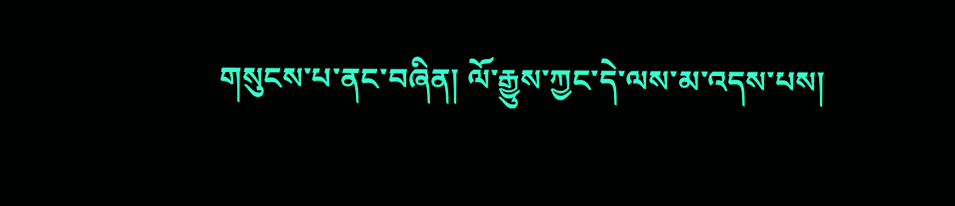གསུངས་པ་ནང་བཞིན། ལོ་རྒྱུས་ཀྱང་དེ་ལས་མ་འདས་པས།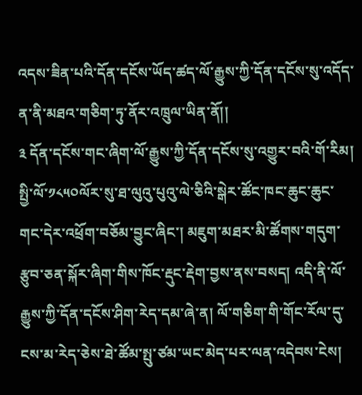འདས་ཟིན་པའི་དོན་དངོས་ཡོད་ཚད་ལོ་རྒྱུས་ཀྱི་དོན་དངོས་སུ་འདོད་ན་ནི་མཐའ་གཅིག་ཏུ་ནོར་འཁྲུལ་ཡིན་ནོ།།
༣ དོན་དངོས་གང་ཞིག་ལོ་རྒྱུས་ཀྱི་དོན་དངོས་སུ་འགྱུར་བའི་གོ་རིམ།
སྤྱི་ལོ་༡༨༥༠ལོར་སུ་ཐ་ལུའུ་པུའུ་ལེ་ཅིའི་སྒེར་ཚོང་ཁང་ཆུང་ཆུང་གང་དེར་འཕྲོག་བཅོམ་བྱུང་ཞིང་། མཇུག་མཐར་མི་ཚོགས་གདུག་རྩུབ་ཅན་སྐོར་ཞིག་གིས་ཁོང་རྡུང་རྡེག་བྱས་ནས་བསད། འདི་ནི་ལོ་རྒྱུས་ཀྱི་དོན་དངོས་ཤིག་རེད་དམ་ཞེ་ན། ལོ་གཅིག་གི་གོང་རོལ་དུ་ངས་མ་རེད་ཅེས་ཐེ་ཚོམ་སྤུ་ཙམ་ཡང་མེད་པར་ལན་འདེབས་ངེས།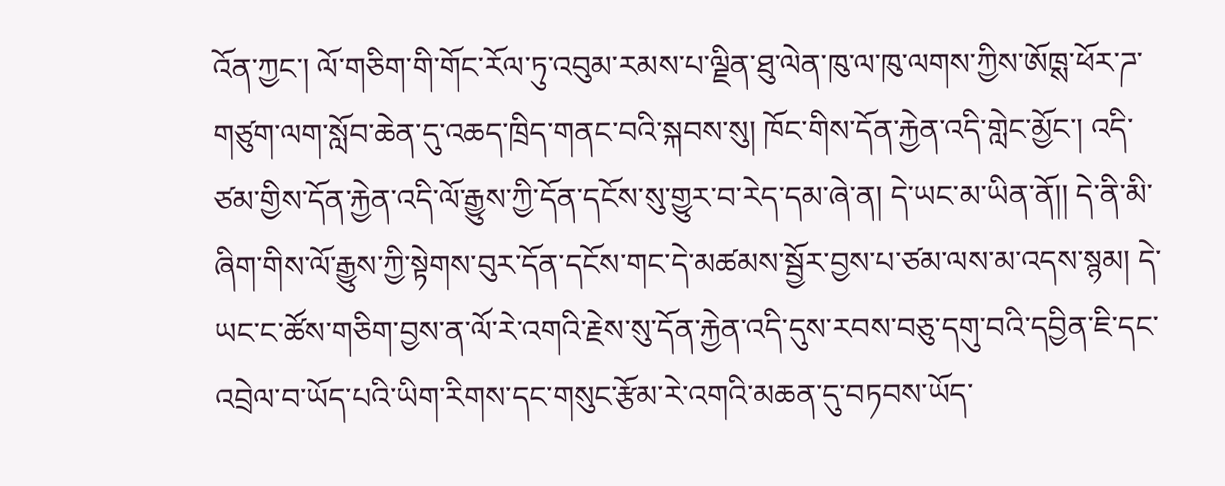འོན་ཀྱང་། ལོ་གཅིག་གི་གོང་རོལ་ཏུ་འབུམ་རམས་པ་ལྗིན་ཐུ་ལེན་ཁུ་ལ་ཁུ་ལགས་ཀྱིས་ཨོཁྶ་ཕོར་ཌ་གཙུག་ལག་སློབ་ཆེན་དུ་འཆད་ཁྲིད་གནང་བའི་སྐབས་སུ། ཁོང་གིས་དོན་རྐྱེན་འདི་གླེང་མྱོང་། འདི་ཙམ་གྱིས་དོན་རྐྱེན་འདི་ལོ་རྒྱུས་ཀྱི་དོན་དངོས་སུ་གྱུར་བ་རེད་དམ་ཞེ་ན། དེ་ཡང་མ་ཡིན་ནོ།། དེ་ནི་མི་ཞིག་གིས་ལོ་རྒྱུས་ཀྱི་སྟེགས་བུར་དོན་དངོས་གང་དེ་མཚམས་སྦྱོར་བྱས་པ་ཙམ་ལས་མ་འདས་སྙམ། དེ་ཡང་ང་ཚོས་གཅིག་བྱས་ན་ལོ་རེ་འགའི་རྗེས་སུ་དོན་རྐྱེན་འདི་དུས་རབས་བཅུ་དགུ་བའི་དབྱིན་ཇི་དང་འབྲེལ་བ་ཡོད་པའི་ཡིག་རིགས་དང་གསུང་རྩོམ་རེ་འགའི་མཆན་དུ་བཏབས་ཡོད་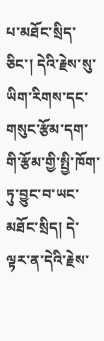པ་མཐོང་སྲིད་ཅིང་། དེའི་རྗེས་སུ་ཡིག་རིགས་དང་གསུང་རྩོམ་དག་གི་རྩོམ་གྱི་སྤྱི་ཁོག་ཏུ་བྱུང་བ་ཡང་མཐོང་སྲིད། དེ་ལྟར་ན་དེའི་རྗེས་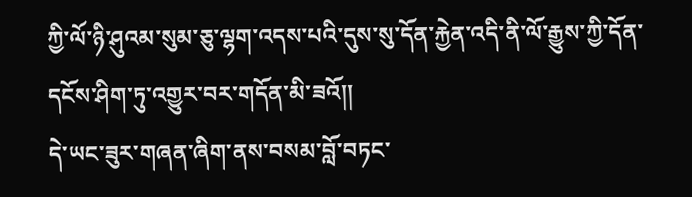ཀྱི་ལོ་ཉི་ཤུའམ་སུམ་ཅུ་ལྷག་འདས་པའི་དུས་སུ་དོན་རྐྱེན་འདི་ནི་ལོ་རྒྱུས་ཀྱི་དོན་དངོས་ཤིག་ཏུ་འགྱུར་བར་གདོན་མི་ཟའོ།།
དེ་ཡང་ཟུར་གཞན་ཞིག་ནས་བསམ་བློ་བཏང་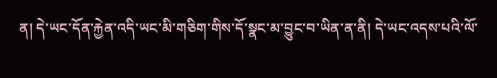ན། དེ་ཡང་དོན་རྐྱེན་འདི་ཡང་མི་གཅིག་གིས་དོ་སྣང་མ་བྱུང་བ་ཡིན་ན་ནི། དེ་ཡང་འདས་པའི་ལོ་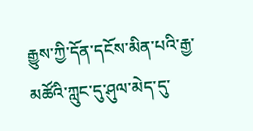རྒྱུས་ཀྱི་དོན་དངོས་མིན་པའི་རྒྱ་མཚོའི་ཀླུང་དུ་ཤུལ་མེད་དུ་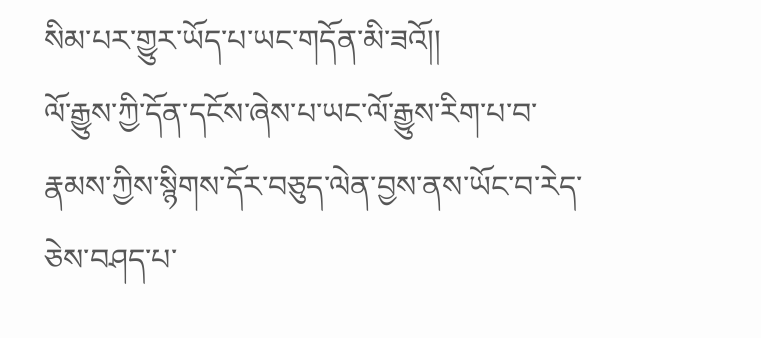སིམ་པར་གྱུར་ཡོད་པ་ཡང་གདོན་མི་ཟའོ།།
ལོ་རྒྱུས་ཀྱི་དོན་དངོས་ཞེས་པ་ཡང་ལོ་རྒྱུས་རིག་པ་བ་རྣམས་ཀྱིས་སྙིགས་དོར་བཅུད་ལེན་བྱས་ནས་ཡོང་བ་རེད་ཅེས་བཤད་པ་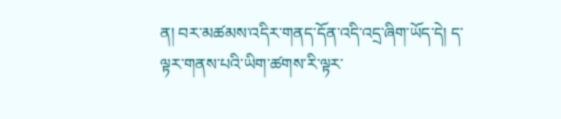ན། བར་མཚམས་འདིར་གནད་དོན་འདི་འདྲ་ཞིག་ཡོད་དེ། ད་ལྟར་གནས་པའི་ཡིག་ཚགས་རི་ལྟར་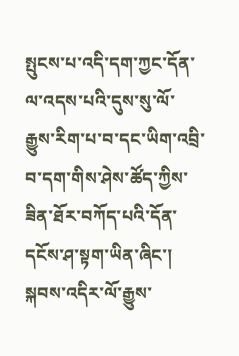སྤུངས་པ་འདི་དག་ཀྱང་དོན་ལ་འདས་པའི་དུས་སུ་ལོ་རྒྱུས་རིག་པ་བ་དང་ཡིག་འབྲི་བ་དག་གིས་ཤེས་ཚོད་ཀྱིས་ཟིན་ཐོར་བཀོད་པའི་དོན་དངོས་ཤ་སྟག་ཡིན་ཞིང་། སྐབས་འདིར་ལོ་རྒྱུས་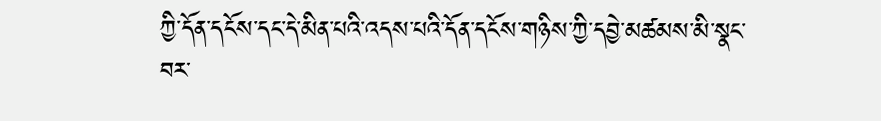ཀྱི་དོན་དངོས་དང་དེ་མིན་པའི་འདས་པའི་དོན་དངོས་གཉིས་ཀྱི་དབྱེ་མཚམས་མི་སྣང་བར་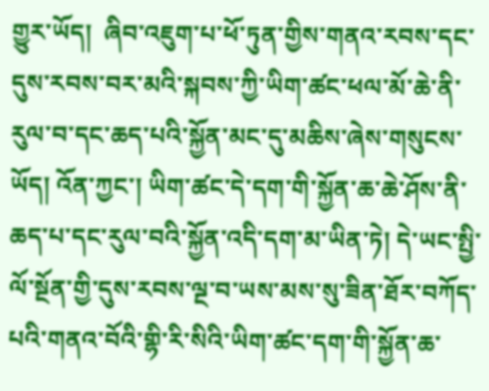གྱུར་ཡོད།  ཞིབ་འཇུག་པ་ཕོ་ཏུན་གྱིས་གནའ་རབས་དང་དུས་རབས་བར་མའི་སྐབས་ཀྱི་ཡིག་ཚང་ཕལ་མོ་ཆེ་ནི་རུལ་བ་དང་ཆད་པའི་སྐྱོན་མང་དུ་མཆིས་ཞེས་གསུངས་ཡོད། འོན་ཀྱང་། ཡིག་ཚང་དེ་དག་གི་སྐྱོན་ཆ་ཆེ་ཤོས་ནི་ཆད་པ་དང་རུལ་བའི་སྐྱོན་འདི་དག་མ་ཡིན་ཏེ། དེ་ཡང་སྤྱི་ལོ་སྔོན་གྱི་དུས་རབས་ལྔ་བ་ཡས་མས་སུ་ཟིན་ཐོར་བཀོད་པའི་གནའ་བོའི་གྷི་རི་སིའི་ཡིག་ཚང་དག་གི་སྐྱོན་ཆ་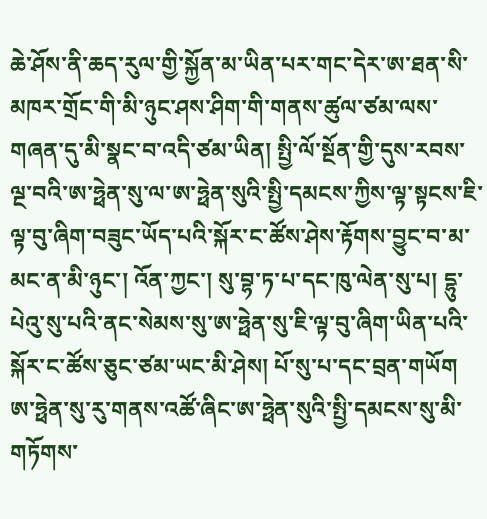ཆེ་ཤོས་ནི་ཆད་རུལ་གྱི་སྐྱོན་མ་ཡིན་པར་གང་དེར་ཨ་ཐན་སི་མཁར་གྲོང་གི་མི་ཉུང་ཤས་ཤིག་གི་གནས་ཚུལ་ཙམ་ལས་གཞན་དུ་མི་སྣང་བ་འདི་ཙམ་ཡིན། སྤྱི་ལོ་སྔོན་གྱི་དུས་རབས་ལྔ་བའི་ཨ་ཧྥེན་སུ་ལ་ཨ་ཧྥེན་སུའི་སྤྱི་དམངས་ཀྱིས་ལྟ་སྟངས་ཇི་ལྟ་བུ་ཞིག་བཟུང་ཡོད་པའི་སྐོར་ང་ཚོས་ཤེས་རྟོགས་བྱུང་བ་མ་མང་ན་མི་ཉུང་། འོན་ཀྱང་། སུ་བྷ་ཏ་པ་དང་ཁུ་ལེན་སུ་པ། དྷུ་པེའུ་སུ་པའི་ནང་སེམས་སུ་ཨ་ཧྥེན་སུ་ཇི་ལྟ་བུ་ཞིག་ཡིན་པའི་སྐོར་ང་ཚོས་ཅུང་ཙམ་ཡང་མི་ཤེས། པོ་སུ་པ་དང་བྲན་གཡོག  ཨ་ཧྥེན་སུ་རུ་གནས་འཚོ་ཞིང་ཨ་ཧྥེན་སུའི་སྤྱི་དམངས་སུ་མི་གཏོགས་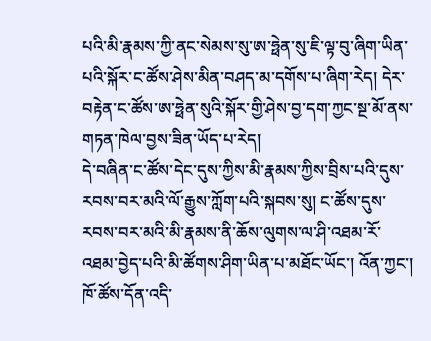པའི་མི་རྣམས་ཀྱི་ནང་སེམས་སུ་ཨ་ཧྥེན་སུ་ཇི་ལྟ་བུ་ཞིག་ཡིན་པའི་སྐོར་ང་ཚོས་ཤེས་མིན་བཤད་མ་དགོས་པ་ཞིག་རེད། དེར་བརྟེན་ང་ཚོས་ཨ་ཧྥེན་སུའི་སྐོར་གྱི་ཤེས་བྱ་དག་ཀྱང་སྔ་མོ་ནས་གཏན་ཁེལ་བྱས་ཟིན་ཡོད་པ་རེད།
དེ་བཞིན་ང་ཚོས་དེང་དུས་ཀྱིས་མི་རྣམས་ཀྱིས་བྲིས་པའི་དུས་རབས་བར་མའི་ལོ་རྒྱུས་ཀློག་པའི་སྐབས་སུ། ང་ཚོས་དུས་རབས་བར་མའི་མི་རྣམས་ནི་ཆོས་ལུགས་ལ་ཤི་འཐམ་རོ་འཐམ་བྱེད་པའི་མི་ཚོགས་ཤིག་ཡིན་པ་མཐོང་ཡོང་། འོན་ཀྱང་། ཁོ་ཚོས་དོན་འདི་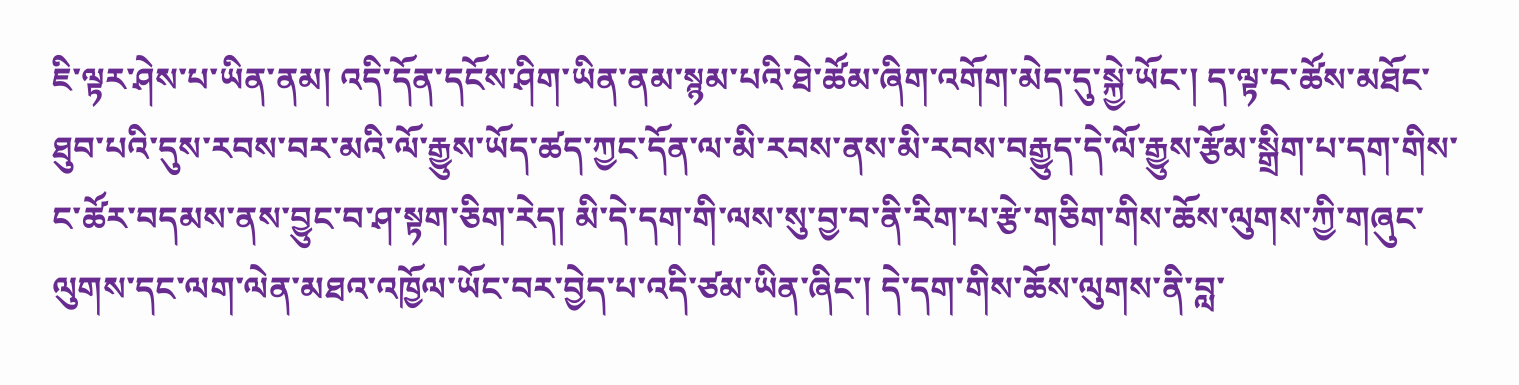ཇི་ལྟར་ཤེས་པ་ཡིན་ནམ། འདི་དོན་དངོས་ཤིག་ཡིན་ནམ་སྙམ་པའི་ཐེ་ཚོམ་ཞིག་འགོག་མེད་དུ་སྐྱེ་ཡོང་། ད་ལྟ་ང་ཚོས་མཐོང་ཐུབ་པའི་དུས་རབས་བར་མའི་ལོ་རྒྱུས་ཡོད་ཚད་ཀྱང་དོན་ལ་མི་རབས་ནས་མི་རབས་བརྒྱུད་དེ་ལོ་རྒྱུས་རྩོམ་སྒྲིག་པ་དག་གིས་ང་ཚོར་བདམས་ནས་བྱུང་བ་ཤ་སྟག་ཅིག་རེད། མི་དེ་དག་གི་ལས་སུ་བྱ་བ་ནི་རིག་པ་རྩེ་གཅིག་གིས་ཆོས་ལུགས་ཀྱི་གཞུང་ལུགས་དང་ལག་ལེན་མཐའ་འཁྱོལ་ཡོང་བར་བྱེད་པ་འདི་ཙམ་ཡིན་ཞིང་། དེ་དག་གིས་ཆོས་ལུགས་ནི་བླ་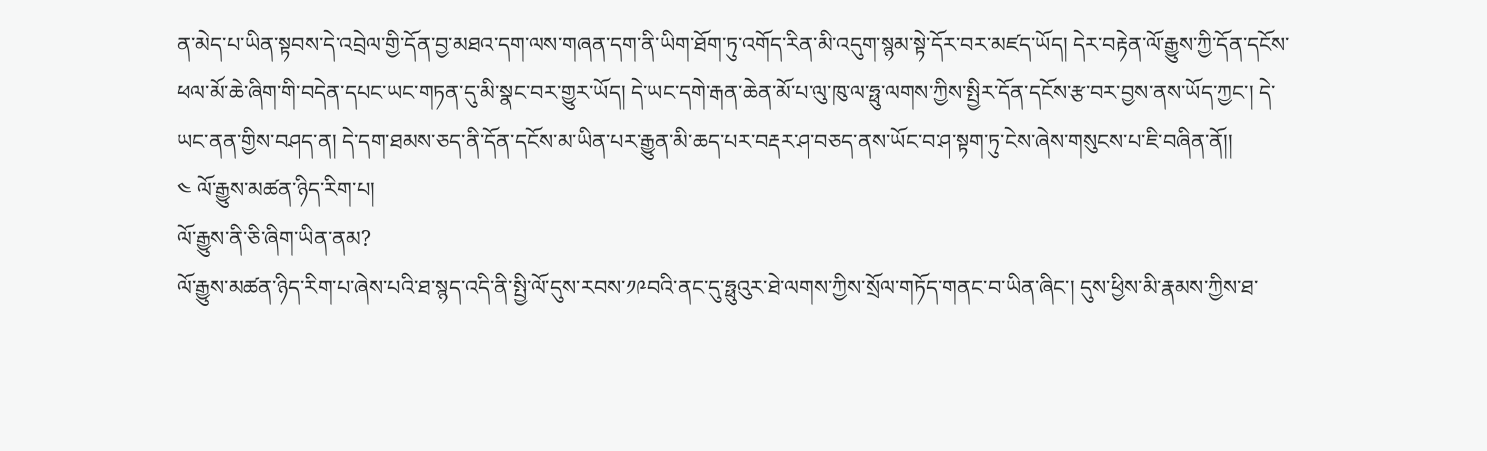ན་མེད་པ་ཡིན་སྟབས་དེ་འབྲེལ་གྱི་དོན་བྱ་མཐའ་དག་ལས་གཞན་དག་ནི་ཡིག་ཐོག་ཏུ་འགོད་རིན་མི་འདུག་སྙམ་སྟེ་དོར་བར་མཛད་ཡོད། དེར་བརྟེན་ལོ་རྒྱུས་ཀྱི་དོན་དངོས་ཕལ་མོ་ཆེ་ཞིག་གི་བདེན་དཔང་ཡང་གཏན་དུ་མི་སྣང་བར་གྱུར་ཡོད། དེ་ཡང་དགེ་རྒན་ཆེན་མོ་པ་ལུ་ཁུ་ལ་ཧྥུ་ལགས་ཀྱིས་སྤྱིར་དོན་དངོས་རྩ་བར་བྱས་ནས་ཡོད་ཀྱང་། དེ་ཡང་ནན་གྱིས་བཤད་ན། དེ་དག་ཐམས་ཅད་ནི་དོན་དངོས་མ་ཡིན་པར་རྒྱུན་མི་ཆད་པར་བརྡར་ཤ་བཅད་ནས་ཡོང་བ་ཤ་སྟག་ཏུ་ངེས་ཞེས་གསུངས་པ་ཇི་བཞིན་ནོ།།
༤ ལོ་རྒྱུས་མཚན་ཉིད་རིག་པ།
ལོ་རྒྱུས་ནི་ཅི་ཞིག་ཡིན་ནམ?
ལོ་རྒྱུས་མཚན་ཉིད་རིག་པ་ཞེས་པའི་ཐ་སྙད་འདི་ནི་སྤྱི་ལོ་དུས་རབས་༡༩བའི་ནང་དུ་ཧྥུའུར་ཐེ་ལགས་ཀྱིས་སྲོལ་གཏོད་གནང་བ་ཡིན་ཞིང་། དུས་ཕྱིས་མི་རྣམས་ཀྱིས་ཐ་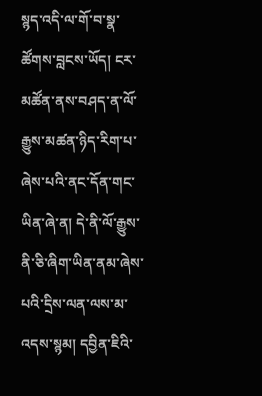སྙད་འདི་ལ་གོ་བ་སྣ་ཚོགས་བླངས་ཡོད། ངར་མཚོན་ནས་བཤད་ན་ལོ་རྒྱུས་མཚན་ཉིད་རིག་པ་ཞེས་པའི་ནང་དོན་གང་ཡིན་ཞེ་ན། དེ་ནི་ལོ་རྒྱུས་ནི་ཅི་ཞིག་ཡིན་ནམ་ཞེས་པའི་དྲིས་ལན་ལས་མ་འདས་སྙམ། དབྱིན་ཇིའི་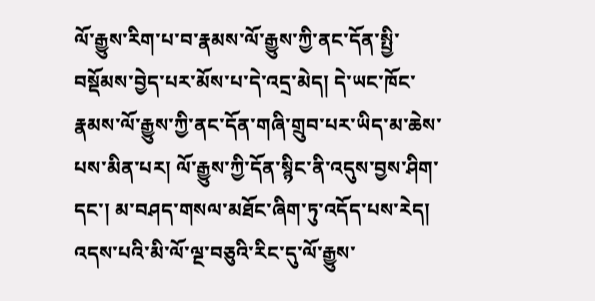ལོ་རྒྱུས་རིག་པ་བ་རྣམས་ལོ་རྒྱུས་ཀྱི་ནང་དོན་སྤྱི་བསྡོམས་བྱེད་པར་མོས་པ་དེ་འདྲ་མེད། དེ་ཡང་ཁོང་རྣམས་ལོ་རྒྱུས་ཀྱི་ནང་དོན་གཞི་གྲུབ་པར་ཡིད་མ་ཆེས་པས་མིན་པར། ལོ་རྒྱུས་ཀྱི་དོན་སྙིང་ནི་འདུས་བྱས་ཤིག་དང་། མ་བཤད་གསལ་མཐོང་ཞིག་ཏུ་འདོད་པས་རེད།
འདས་པའི་མི་ལོ་ལྔ་བཅུའི་རིང་དུ་ལོ་རྒྱུས་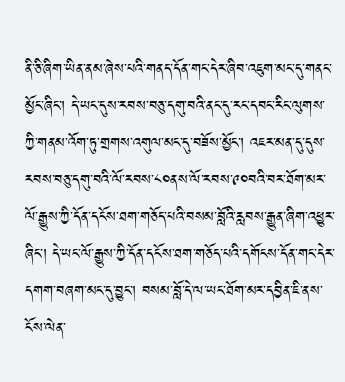ནི་ཅི་ཞིག་ཡིན་ནམ་ཞེས་པའི་གནད་དོན་གང་དེར་ཞིབ་འཇུག་མང་དུ་གནང་མྱོང་ཞིང་། དེ་ཡང་དུས་རབས་བཅུ་དགུ་བའི་ནང་དུ་རང་དབང་རིང་ལུགས་ཀྱི་གནམ་འོག་ཏུ་གྲགས་འགུལ་མང་དུ་བཟོས་མྱོང་། འཇར་མན་དུ་དུས་རབས་བཅུ་དགུ་བའི་ལོ་རབས་༨༠ནས་ལོ་རབས་༩༠བའི་བར་ཐོག་མར་ལོ་རྒྱུས་ཀྱི་དོན་དངོས་ཐག་གཅོད་པའི་བསམ་བློའི་རླབས་རྒྱུན་ཞིག་འཕྱུར་ཞིང་། དེ་ཡང་ལོ་རྒྱུས་ཀྱི་དོན་དངོས་ཐག་གཅོད་པའི་དགོངས་དོན་གང་དེར་དགག་བཞག་མང་དུ་བྱུང་། བསམ་བློ་དེ་ལ་ཡང་ཐོག་མར་དབྱིན་ཇི་ནས་ངོས་ལེན་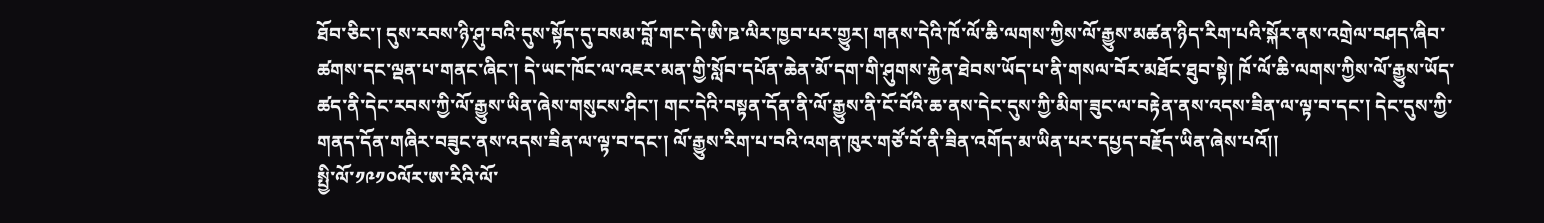ཐོབ་ཅིང་། དུས་རབས་ཉི་ཤུ་བའི་དུས་སྟོད་དུ་བསམ་བློ་གང་དེ་ཨི་ཋ་ལིར་ཁྱབ་པར་གྱུར། གནས་དེའི་ཁོ་ལོ་ཆི་ལགས་ཀྱིས་ལོ་རྒྱུས་མཚན་ཉིད་རིག་པའི་སྐོར་ནས་འགྲེལ་བཤད་ཞིབ་ཚགས་དང་ལྡན་པ་གནང་ཞིང་། དེ་ཡང་ཁོང་ལ་འཇར་མན་གྱི་སློབ་དཔོན་ཆེན་མོ་དག་གི་ཤུགས་རྐྱེན་ཐེབས་ཡོད་པ་ནི་གསལ་བོར་མཐོང་ཐུབ་སྟེ། ཁོ་ལོ་ཆི་ལགས་ཀྱིས་ལོ་རྒྱུས་ཡོད་ཚད་ནི་དེང་རབས་ཀྱི་ལོ་རྒྱུས་ཡིན་ཞེས་གསུངས་ཤིང་། གང་དེའི་བསྟན་དོན་ནི་ལོ་རྒྱུས་ནི་ངོ་བོའི་ཆ་ནས་དེང་དུས་ཀྱི་མིག་ཟུང་ལ་བརྟེན་ནས་འདས་ཟིན་ལ་ལྟ་བ་དང་། དེང་དུས་ཀྱི་གནད་དོན་གཞིར་བཟུང་ནས་འདས་ཟིན་ལ་ལྟ་བ་དང་། ལོ་རྒྱུས་རིག་པ་བའི་འགན་ཁུར་གཙོ་བོ་ནི་ཟིན་འགོད་མ་ཡིན་པར་དཔྱད་བརྗོད་ཡིན་ཞེས་པའོ།།
སྤྱི་ལོ་༡༩༡༠ལོར་ཨ་རིའི་ལོ་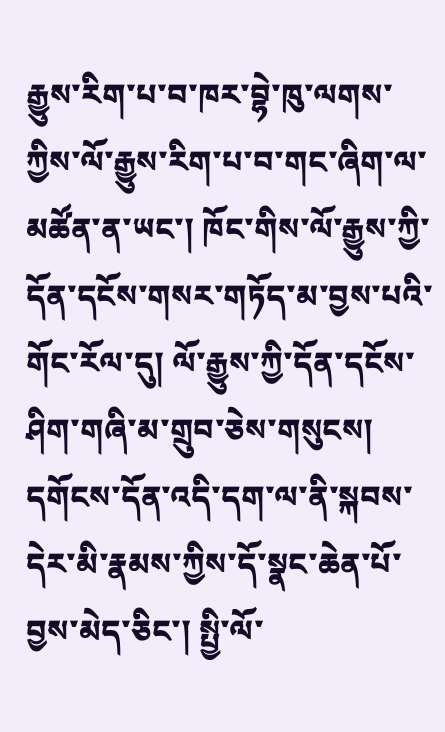རྒྱུས་རིག་པ་བ་ཁར་བྷེ་ཁུ་ལགས་ཀྱིས་ལོ་རྒྱུས་རིག་པ་བ་གང་ཞིག་ལ་མཚོན་ན་ཡང་། ཁོང་གིས་ལོ་རྒྱུས་ཀྱི་དོན་དངོས་གསར་གཏོད་མ་བྱས་པའི་གོང་རོལ་དུ། ལོ་རྒྱུས་ཀྱི་དོན་དངོས་ཤིག་གཞི་མ་གྲུབ་ཅེས་གསུངས།
དགོངས་དོན་འདི་དག་ལ་ནི་སྐབས་དེར་མི་རྣམས་ཀྱིས་དོ་སྣང་ཆེན་པོ་བྱས་མེད་ཅིང་། སྤྱི་ལོ་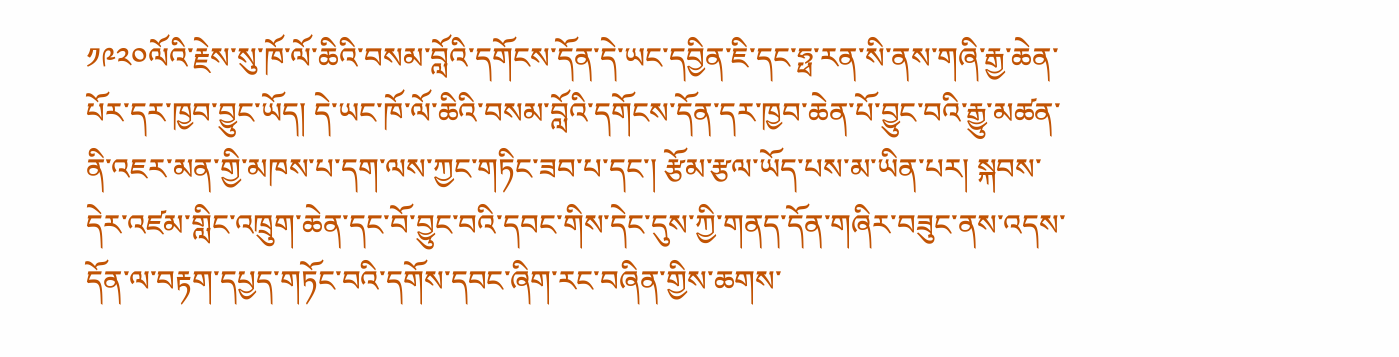༡༩༢༠ལོའི་རྗེས་སུ་ཁོ་ལོ་ཆིའི་བསམ་བློའི་དགོངས་དོན་དེ་ཡང་དབྱིན་ཇི་དང་ཧྥ་རན་སི་ནས་གཞི་རྒྱ་ཆེན་པོར་དར་ཁྱབ་བྱུང་ཡོད། དེ་ཡང་ཁོ་ལོ་ཆིའི་བསམ་བློའི་དགོངས་དོན་དར་ཁྱབ་ཆེན་པོ་བྱུང་བའི་རྒྱུ་མཚན་ནི་འཇར་མན་གྱི་མཁས་པ་དག་ལས་ཀྱང་གཏིང་ཟབ་པ་དང་། རྩོམ་རྩལ་ཡོད་པས་མ་ཡིན་པར། སྐབས་དེར་འཛམ་གླིང་འཁྲུག་ཆེན་དང་བོ་བྱུང་བའི་དབང་གིས་དེང་དུས་ཀྱི་གནད་དོན་གཞིར་བཟུང་ནས་འདས་དོན་ལ་བརྟག་དཔྱད་གཏོང་བའི་དགོས་དབང་ཞིག་རང་བཞིན་གྱིས་ཆགས་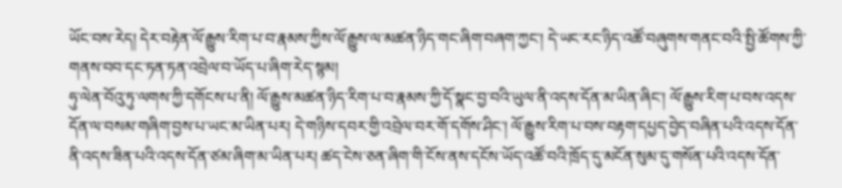ཡོང་བས་རེད། དེར་བརྟེན་ལོ་རྒྱུས་རིག་པ་བ་རྣམས་ཀྱིས་ལོ་རྒྱུས་ལ་མཚན་ཉིད་གང་ཞིག་བཞག་ཀྱང་། དེ་ཡང་རང་ཉིད་འཚོ་བཞུགས་གནང་བའི་སྤྱི་ཚོགས་ཀྱི་གནས་བབ་དང་ཏན་ཏན་འབྲེལ་བ་ཡོད་པ་ཞིག་རེད་སྙམ།
ཧུ་ལེན་བོའུ་ཏུ་ལགས་ཀྱི་དགོངས་པ་ནི། ལོ་རྒྱུས་མཚན་ཉིད་རིག་པ་བ་རྣམས་ཀྱི་དོ་སྣང་བྱ་བའི་ཡུལ་ནི་འདས་དོན་མ་ཡིན་ཞིང་། ལོ་རྒྱུས་རིག་པ་བས་འདས་དོན་ལ་བསམ་གཞིག་བྱས་པ་ཡང་མ་ཡིན་པར། དེ་གཉིས་དབར་གྱི་འབྲེལ་བར་གོ་དགོས་ཤིང་། ལོ་རྒྱུས་རིག་པ་བས་བརྟག་དཔྱད་བྱེད་བཞིན་པའི་འདས་དོན་ནི་འདས་ཟིན་པའི་འདས་དོན་ཙམ་ཞིག་མ་ཡིན་པར། ཚད་ངེས་ཅན་ཞིག་གི་ངོས་ནས་དངོས་ཡོད་འཚོ་བའི་ཁྲོད་དུ་མངོན་སུམ་དུ་གསོན་པའི་འདས་དོན་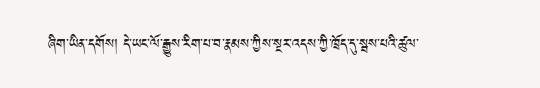ཞིག་ཡིན་དགོས། དེ་ཡང་ལོ་རྒྱུས་རིག་པ་བ་རྣམས་ཀྱིས་སྔར་འདས་ཀྱི་ཁྲོད་དུ་སྦས་པའི་ཚུལ་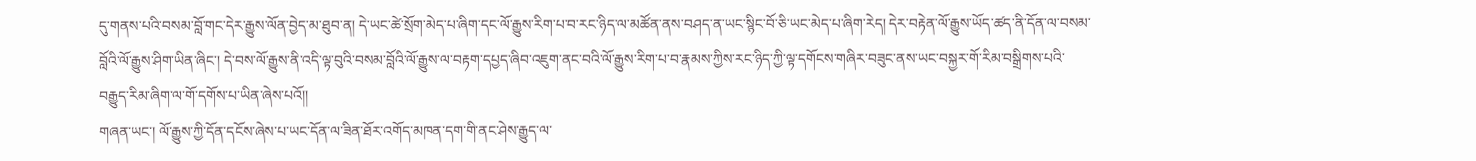དུ་གནས་པའི་བསམ་བློ་གང་དེར་རྒྱུས་ལོན་བྱེད་མ་ཐུབ་ན། དེ་ཡང་ཚེ་སྲོག་མེད་པ་ཞིག་དང་ལོ་རྒྱུས་རིག་པ་བ་རང་ཉིད་ལ་མཚོན་ནས་བཤད་ན་ཡང་སྙིང་བོ་ཅི་ཡང་མེད་པ་ཞིག་རེད། དེར་བརྟེན་ལོ་རྒྱུས་ཡོད་ཚད་ནི་དོན་ལ་བསམ་བློའི་ལོ་རྒྱུས་ཤིག་ཡིན་ཞིང་། དེ་བས་ལོ་རྒྱུས་ནི་འདི་ལྟ་བུའི་བསམ་བློའི་ལོ་རྒྱུས་ལ་བརྟག་དཔྱད་ཞིབ་འཇུག་ནང་བའི་ལོ་རྒྱུས་རིག་པ་བ་རྣམས་ཀྱིས་རང་ཉིད་ཀྱི་ལྟ་དགོངས་གཞིར་བཟུང་ནས་ཡང་བསྐྱར་གོ་རིམ་བསྒྲིགས་པའི་བརྒྱུད་རིམ་ཞིག་ལ་གོ་དགོས་པ་ཡིན་ཞེས་པའོ།།
གཞན་ཡང་། ལོ་རྒྱུས་ཀྱི་དོན་དངོས་ཞེས་པ་ཡང་དོན་ལ་ཟིན་ཐོར་འགོད་མཁན་དག་གི་ནང་ཤེས་རྒྱུད་ལ་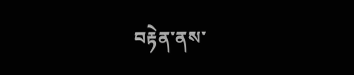བརྟེན་ནས་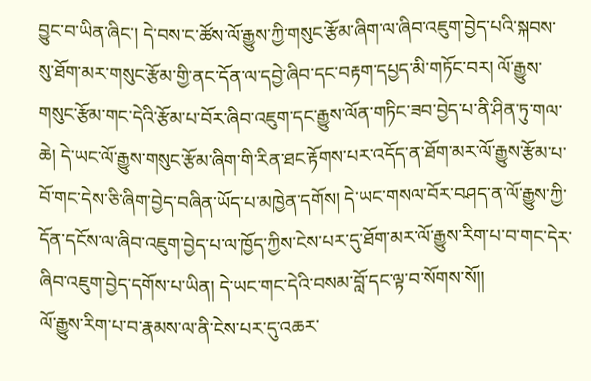བྱུང་བ་ཡིན་ཞིང་། དེ་བས་ང་ཚོས་ལོ་རྒྱུས་ཀྱི་གསུང་རྩོམ་ཞིག་ལ་ཞིབ་འཇུག་བྱེད་པའི་སྐབས་སུ་ཐོག་མར་གསུང་རྩོམ་གྱི་ནང་དོན་ལ་དབྱེ་ཞིབ་དང་བརྟག་དཔྱད་མི་གཏོང་བར། ལོ་རྒྱུས་གསུང་རྩོམ་གང་དེའི་རྩོམ་པ་བོར་ཞིབ་འཇུག་དང་རྒྱུས་ལོན་གཏིང་ཟབ་བྱེད་པ་ནི་ཤིན་ཏུ་གལ་ཆེ། དེ་ཡང་ལོ་རྒྱུས་གསུང་རྩོམ་ཞིག་གི་རིན་ཐང་རྟོགས་པར་འདོད་ན་ཐོག་མར་ལོ་རྒྱུས་རྩོམ་པ་བོ་གང་དེས་ཅི་ཞིག་བྱེད་བཞིན་ཡོད་པ་མཁྱེན་དགོས། དེ་ཡང་གསལ་བོར་བཤད་ན་ལོ་རྒྱུས་ཀྱི་དོན་དངོས་ལ་ཞིབ་འཇུག་བྱེད་པ་ལ་ཁྱོད་ཀྱིས་ངེས་པར་དུ་ཐོག་མར་ལོ་རྒྱུས་རིག་པ་བ་གང་དེར་ཞིབ་འཇུག་བྱེད་དགོས་པ་ཡིན། དེ་ཡང་གང་དེའི་བསམ་བློ་དང་ལྟ་བ་སོགས་སོ།།
ལོ་རྒྱུས་རིག་པ་བ་རྣམས་ལ་ནི་ངེས་པར་དུ་འཆར་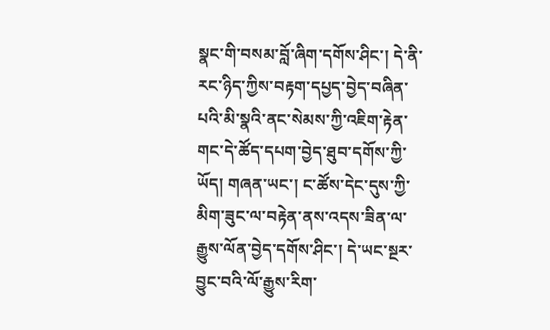སྣང་གི་བསམ་བློ་ཞིག་དགོས་ཤིང་། དེ་ནི་རང་ཉིད་ཀྱིས་བརྟག་དཔྱད་བྱེད་བཞིན་པའི་མི་སྣའི་ནང་སེམས་ཀྱི་འཇིག་རྟེན་གང་དེ་ཚོད་དཔག་བྱེད་ཐུབ་དགོས་ཀྱི་ཡོད། གཞན་ཡང་། ང་ཚོས་དེང་དུས་ཀྱི་མིག་ཟུང་ལ་བརྟེན་ནས་འདས་ཟིན་ལ་རྒྱུས་ལོན་བྱེད་དགོས་ཤིང་། དེ་ཡང་སྔར་བྱུང་བའི་ལོ་རྒྱུས་རིག་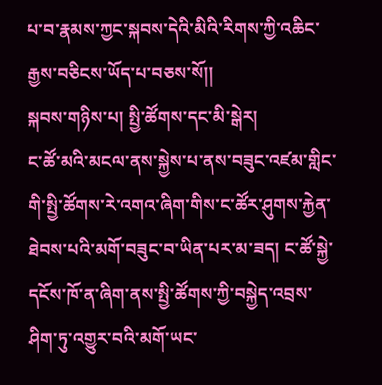པ་བ་རྣམས་ཀྱང་སྐབས་དེའི་མིའི་རིགས་ཀྱི་འཆིང་རྒྱས་བཅིངས་ཡོད་པ་བཅས་སོ།།
སྐབས་གཉིས་པ། སྤྱི་ཚོགས་དང་མི་སྒེར།
ང་ཚོ་མའི་མངལ་ནས་སྐྱེས་པ་ནས་བཟུང་འཛམ་གླིང་གི་སྤྱི་ཚོགས་རེ་འགའ་ཞིག་གིས་ང་ཚོར་ཤུགས་རྐྱེན་ཐེབས་པའི་མགོ་བཟུང་བ་ཡིན་པར་མ་ཟད། ང་ཚོ་སྐྱེ་དངོས་ཁོ་ན་ཞིག་ནས་སྤྱི་ཚོགས་ཀྱི་བསྐྱེད་འབྲས་ཤིག་ཏུ་འགྱུར་བའི་མགོ་ཡང་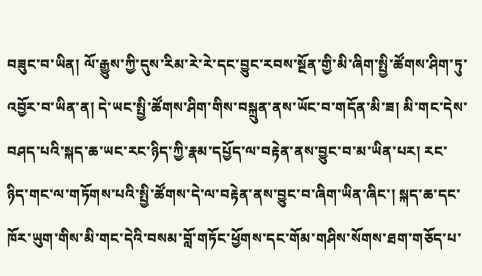བཟུང་བ་ཡིན། ལོ་རྒྱུས་ཀྱི་དུས་རིམ་རེ་རེ་དང་བྱུང་རབས་སྔོན་གྱི་མི་ཞིག་སྤྱི་ཚོགས་ཤིག་ཏུ་འབྱོར་བ་ཡིན་ན། དེ་ཡང་སྤྱི་ཚོགས་ཤིག་གིས་བསྐྲུན་ནས་ཡོང་བ་གདོན་མི་ཟ། མི་གང་དེས་བཤད་པའི་སྐད་ཆ་ཡང་རང་ཉིད་ཀྱི་རྣམ་དཔྱོད་ལ་བརྟེན་ནས་བྱུང་བ་མ་ཡིན་པར། རང་ཉིད་གང་ལ་གཏོགས་པའི་སྤྱི་ཚོགས་དེ་ལ་བརྟེན་ནས་བྱུང་བ་ཞིག་ཡིན་ཞིང་། སྐད་ཆ་དང་ཁོར་ཡུག་གིས་མི་གང་དེའི་བསམ་བློ་གཏོང་ཕྱོགས་དང་གོམ་གཤིས་སོགས་ཐག་གཅོད་པ་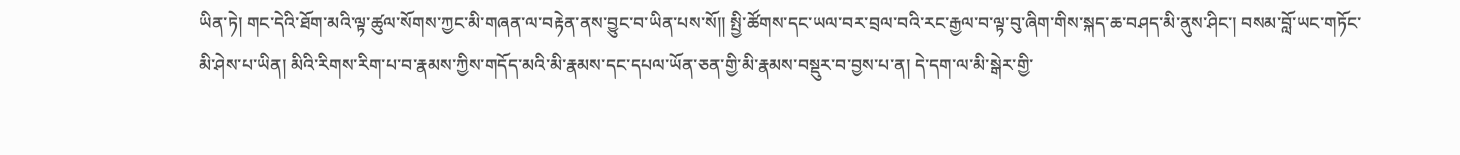ཡིན་ཏེ། གང་དེའི་ཐོག་མའི་ལྟ་ཚུལ་སོགས་ཀྱང་མི་གཞན་ལ་བརྟེན་ནས་བྱུང་བ་ཡིན་པས་སོ།། སྤྱི་ཚོགས་དང་ཡལ་བར་བྲལ་བའི་རང་རྒྱལ་བ་ལྟ་བུ་ཞིག་གིས་སྐད་ཆ་བཤད་མི་ནུས་ཤིང་། བསམ་བློ་ཡང་གཏོང་མི་ཤེས་པ་ཡིན། མིའི་རིགས་རིག་པ་བ་རྣམས་ཀྱིས་གདོད་མའི་མི་རྣམས་དང་དཔལ་ཡོན་ཅན་གྱི་མི་རྣམས་བསྡུར་བ་བྱས་པ་ན། དེ་དག་ལ་མི་སྒེར་གྱི་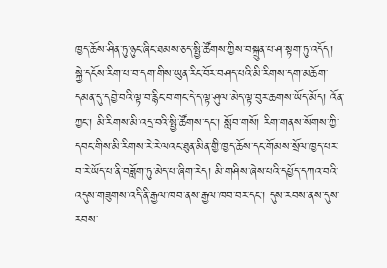ཁྱད་ཆོས་ཤིན་ཏུ་ཉུང་ཞིང་ཐམས་ཅད་སྤྱི་ཚོགས་ཀྱིས་བསྐྲུན་པ་ཤ་སྟག་ཏུ་འདོད།
སྐྱེ་དངོས་རིག་པ་བ་དག་གིས་ཡུན་རིང་བོར་བཤད་པའི་མི་རིགས་དག་མཆོག་དམན་དུ་དབྱེ་བའི་ལྟ་བ་རྙིང་བ་གང་དེ་ད་ལྟ་ཤུལ་མེད་ལྟ་བུར་ཆགས་ཡོད་མོད། འོན་ཀྱང་། མི་རིགས་མི་འདྲ་བའི་སྤྱི་ཚོགས་དང་། སློབ་གསོ། རིག་གནས་སོགས་ཀྱི་དབང་གིས་མི་རིགས་རེ་རེ་ལའང་ཐུན་མིན་གྱི་ཁྱད་ཆོས་དང་གོམས་སྲོལ་ཁྱད་པར་བ་རེ་ཡོད་པ་ནི་བཟློག་ཏུ་མེད་པ་ཞིག་རེད། མི་གཤིས་ཞེས་པའི་དཔྱོད་དཀའ་བའི་འདུས་གཟུགས་འདི་ནི་རྒྱལ་ཁབ་ནས་རྒྱལ་ཁབ་བར་དང་། དུས་རབས་ནས་དུས་རབས་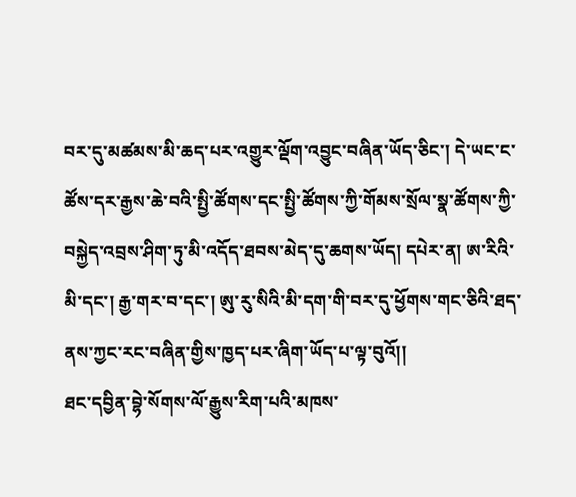བར་དུ་མཚམས་མི་ཆད་པར་འགྱུར་ལྡོག་འབྱུང་བཞིན་ཡོད་ཅིང་། དེ་ཡང་ང་ཚོས་དར་རྒྱས་ཆེ་བའི་སྤྱི་ཚོགས་དང་སྤྱི་ཚོགས་ཀྱི་གོམས་སྲོལ་སྣ་ཚོགས་ཀྱི་བསྐྱེད་འབྲས་ཤིག་ཏུ་མི་འདོད་ཐབས་མེད་དུ་ཆགས་ཡོད། དཔེར་ན། ཨ་རིའི་མི་དང་། རྒྱ་གར་བ་དང་། ཨུ་རུ་སིའི་མི་དག་གི་བར་དུ་ཕྱོགས་གང་ཅིའི་ཐད་ནས་ཀྱང་རང་བཞིན་གྱིས་ཁྱད་པར་ཞིག་ཡོད་པ་ལྟ་བུའོ།།
ཐང་དབྱིན་བྷེ་སོགས་ལོ་རྒྱུས་རིག་པའི་མཁས་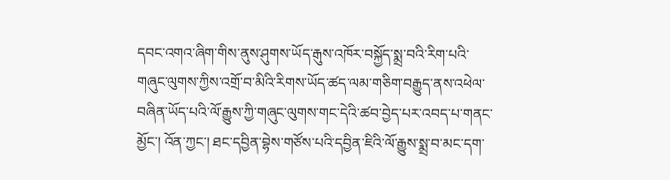དབང་འགའ་ཞིག་གིས་ནུས་ཤུགས་ཡོད་རྒུས་འཁོར་བསྐྱོད་སྨྲ་བའི་རིག་པའི་གཞུང་ལུགས་ཀྱིས་འགྲོ་བ་མིའི་རིགས་ཡོད་ཚད་ལམ་གཅིག་བརྒྱུད་ནས་འཕེལ་བཞིན་ཡོད་པའི་ལོ་རྒྱུས་ཀྱི་གཞུང་ལུགས་གང་དེའི་ཚབ་བྱེད་པར་འབད་པ་གནང་མྱོང་། འོན་ཀྱང་། ཐང་དབྱིན་བྷེས་གཙོས་པའི་དབྱིན་ཇིའི་ལོ་རྒྱུས་སྨྲ་བ་མང་དག་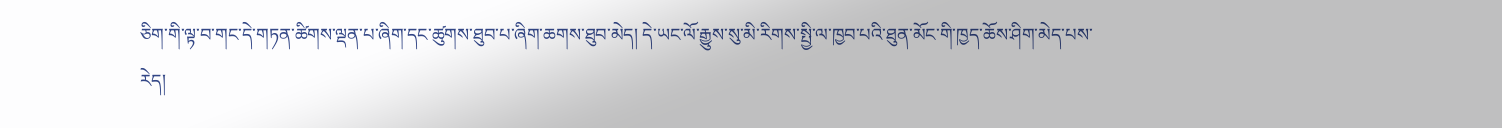ཅིག་གི་ལྟ་བ་གང་དེ་གཏན་ཚིགས་ལྡན་པ་ཞིག་དང་ཚུགས་ཐུབ་པ་ཞིག་ཆགས་ཐུབ་མེད། དེ་ཡང་ལོ་རྒྱུས་སུ་མི་རིགས་སྤྱི་ལ་ཁྱབ་པའི་ཐུན་མོང་གི་ཁྱད་ཆོས་ཤིག་མེད་པས་རེད།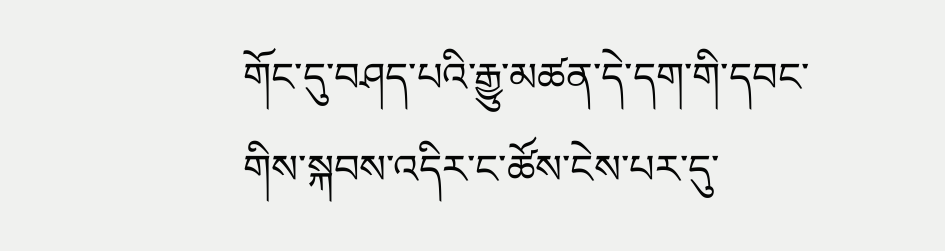གོང་དུ་བཤད་པའི་རྒྱུ་མཚན་དེ་དག་གི་དབང་གིས་སྐབས་འདིར་ང་ཚོས་ངེས་པར་དུ་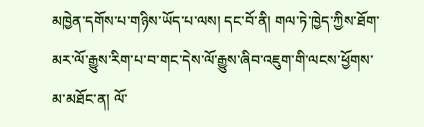མཁྱེན་དགོས་པ་གཉིས་ཡོད་པ་ལས། དང་བོ་ནི། གལ་ཏེ་ཁྱེད་ཀྱིས་ཐོག་མར་ལོ་རྒྱུས་རིག་པ་བ་གང་དེས་ལོ་རྒྱུས་ཞིབ་འཇུག་གི་ལངས་ཕྱོགས་མ་མཐོང་ན། ལོ་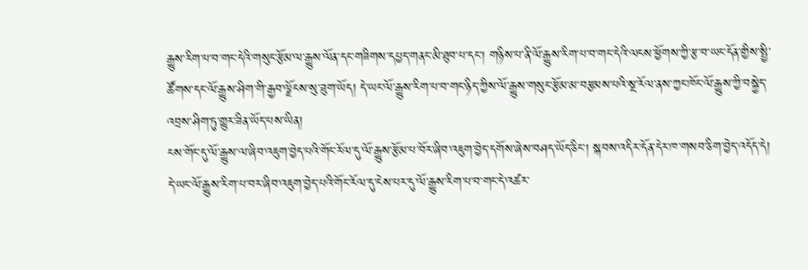རྒྱུས་རིག་པ་བ་གང་དེའི་གསུང་རྩོམ་ལ་རྒྱུས་ལོན་དང་གཟིགས་དཔྱད་གནང་མི་ཐུབ་པ་དང་། གཉིས་པ་ནི་ལོ་རྒྱུས་རིག་པ་བ་གང་དེའི་ལངས་ཕྱོགས་ཀྱི་རྩ་བ་ཡང་དོན་གྱིས་སྤྱི་ཚོགས་དང་ལོ་རྒྱུས་ཤིག་གི་རྒྱབ་ལྗོངས་སུ་ཟུག་ཡོད། དེ་ཡང་ལོ་རྒྱུས་རིག་པ་བ་གང་ཉིད་ཀྱིས་ལོ་རྒྱུས་གསུང་རྩོམ་མ་བརྩམས་པའི་སྔ་རོལ་ནས་ཀྱང་ཁོང་ལོ་རྒྱུས་ཀྱི་བསྐྱེད་འབྲས་ཤིག་ཏུ་གྱུར་ཟིན་ཡོད་པས་ཡིན།
ངས་གོང་དུ་ལོ་རྒྱུས་ལ་ཞིབ་འཇུག་བྱེད་པའི་གོང་རོལ་དུ་ལོ་རྒྱུས་རྩོམ་པ་བོར་ཞིབ་འཇུག་བྱེད་དགོས་ཞེས་བཤད་ཡོད་ཅིང་། སྐབས་འདིར་དོན་དེར་ཁ་གསབ་ཅིག་བྱེད་འདོད་དེ། དེ་ཡང་ལོ་རྒྱུས་རིག་པ་བར་ཞིབ་འཇུག་བྱེད་པའི་གོང་རོལ་དུ་ངེས་པར་དུ་ལོ་རྒྱུས་རིག་པ་བ་གང་དེ་འཚར་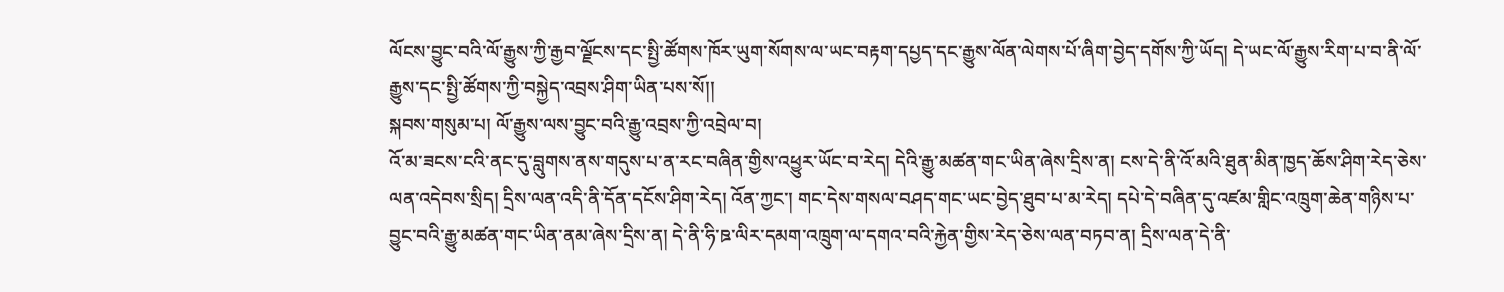ལོངས་བྱུང་བའི་ལོ་རྒྱུས་ཀྱི་རྒྱབ་ལྗོངས་དང་སྤྱི་ཚོགས་ཁོར་ཡུག་སོགས་ལ་ཡང་བརྟག་དཔྱད་དང་རྒྱུས་ལོན་ལེགས་པོ་ཞིག་བྱེད་དགོས་ཀྱི་ཡོད། དེ་ཡང་ལོ་རྒྱུས་རིག་པ་བ་ནི་ལོ་རྒྱུས་དང་སྤྱི་ཚོགས་ཀྱི་བསྐྱེད་འབྲས་ཤིག་ཡིན་པས་སོ།།
སྐབས་གསུམ་པ། ལོ་རྒྱུས་ལས་བྱུང་བའི་རྒྱུ་འབྲས་ཀྱི་འབྲེལ་བ།
འོ་མ་ཟངས་ངའི་ནང་དུ་བླུགས་ནས་གདུས་པ་ན་རང་བཞིན་གྱིས་འཕྱུར་ཡོང་བ་རེད། དེའི་རྒྱུ་མཚན་གང་ཡིན་ཞེས་དྲིས་ན། ངས་དེ་ནི་འོ་མའི་ཐུན་མིན་ཁྱད་ཆོས་ཤིག་རེད་ཅེས་ལན་འདེབས་སྲིད། དྲིས་ལན་འདི་ནི་དོན་དངོས་ཤིག་རེད། འོན་ཀྱང་། གང་དེས་གསལ་བཤད་གང་ཡང་བྱེད་ཐུབ་པ་མ་རེད། དཔེ་དེ་བཞིན་དུ་འཛམ་གླིང་འཁྲུག་ཆེན་གཉིས་པ་བྱུང་བའི་རྒྱུ་མཚན་གང་ཡིན་ནམ་ཞེས་དྲིས་ན། དེ་ནི་ཧི་ཋ་ལིར་དམག་འཁྲུག་ལ་དགའ་བའི་རྐྱེན་གྱིས་རེད་ཅེས་ལན་བཏབ་ན། དྲིས་ལན་དེ་ནི་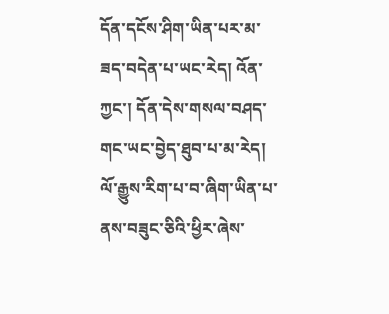དོན་དངོས་ཤིག་ཡིན་པར་མ་ཟད་བདེན་པ་ཡང་རེད། འོན་ཀྱང་། དོན་དེས་གསལ་བཤད་གང་ཡང་བྱེད་ཐུབ་པ་མ་རེད།
ལོ་རྒྱུས་རིག་པ་བ་ཞིག་ཡིན་པ་ནས་བཟུང་ཅིའི་ཕྱིར་ཞེས་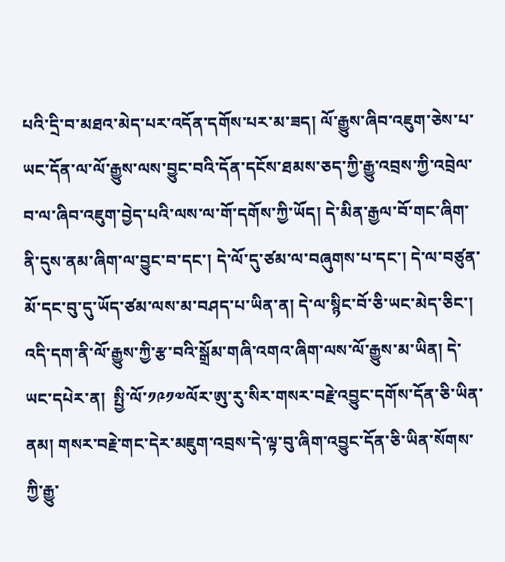པའི་དྲི་བ་མཐའ་མེད་པར་འདོན་དགོས་པར་མ་ཟད། ལོ་རྒྱུས་ཞིབ་འཇུག་ཅེས་པ་ཡང་དོན་ལ་ལོ་རྒྱུས་ལས་བྱུང་བའི་དོན་དངོས་ཐམས་ཅད་ཀྱི་རྒྱུ་འབྲས་ཀྱི་འབྲེལ་བ་ལ་ཞིབ་འཇུག་བྱེད་པའི་ལས་ལ་གོ་དགོས་ཀྱི་ཡོད། དེ་མིན་རྒྱལ་བོ་གང་ཞིག་ནི་དུས་ནམ་ཞིག་ལ་བྱུང་བ་དང་། དེ་ལོ་དུ་ཙམ་ལ་བཞུགས་པ་དང་། དེ་ལ་བཙུན་མོ་དང་བུ་དུ་ཡོད་ཙམ་ལས་མ་བཤད་པ་ཡིན་ན། དེ་ལ་སྙིང་བོ་ཅི་ཡང་མེད་ཅིང་། འདི་དག་ནི་ལོ་རྒྱུས་ཀྱི་རྩ་བའི་སྒྲོམ་གཞི་འགའ་ཞིག་ལས་ལོ་རྒྱུས་མ་ཡིན། དེ་ཡང་དཔེར་ན།  སྤྱི་ལོ་༡༩༡༧ལོར་ཨུ་རུ་སིར་གསར་བརྗེ་འབྱུང་དགོས་དོན་ཅི་ཡིན་ནམ། གསར་བརྗེ་གང་དེར་མཇུག་འབྲས་དེ་ལྟ་བུ་ཞིག་འབྱུང་དོན་ཅི་ཡིན་སོགས་ཀྱི་རྒྱུ་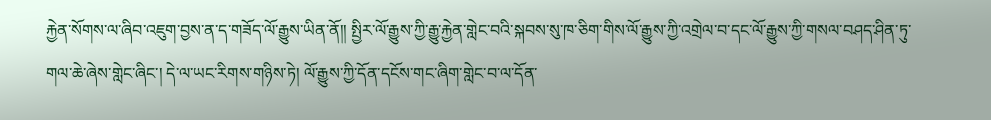རྐྱེན་སོགས་ལ་ཞིབ་འཇུག་བྱས་ན་ད་གཟོད་ལོ་རྒྱུས་ཡིན་ནོ།། སྤྱིར་ལོ་རྒྱུས་ཀྱི་རྒྱུ་རྐྱེན་གླེང་བའི་སྐབས་སུ་ཁ་ཅིག་གིས་ལོ་རྒྱུས་ཀྱི་འགྲེལ་བ་དང་ལོ་རྒྱུས་ཀྱི་གསལ་བཤད་ཤིན་ཏུ་གལ་ཆེ་ཞེས་གླེང་ཞིང་། དེ་ལ་ཡང་རིགས་གཉིས་ཏེ། ལོ་རྒྱུས་ཀྱི་དོན་དངོས་གང་ཞིག་གླེང་བ་ལ་དོན་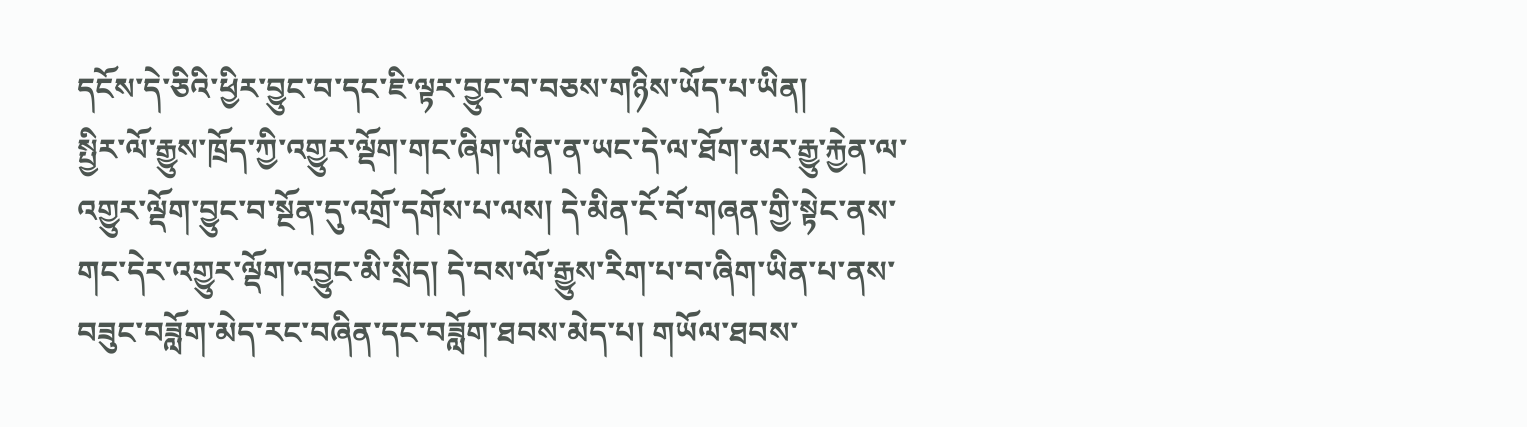དངོས་དེ་ཅིའི་ཕྱིར་བྱུང་བ་དང་ཇི་ལྟར་བྱུང་བ་བཅས་གཉིས་ཡོད་པ་ཡིན།
སྤྱིར་ལོ་རྒྱུས་ཁྲོད་ཀྱི་འགྱུར་ལྡོག་གང་ཞིག་ཡིན་ན་ཡང་དེ་ལ་ཐོག་མར་རྒྱུ་རྐྱེན་ལ་འགྱུར་ལྡོག་བྱུང་བ་སྔོན་དུ་འགྲོ་དགོས་པ་ལས། དེ་མིན་ངོ་བོ་གཞན་གྱི་སྟེང་ནས་གང་དེར་འགྱུར་ལྡོག་འབྱུང་མི་སྲིད། དེ་བས་ལོ་རྒྱུས་རིག་པ་བ་ཞིག་ཡིན་པ་ནས་བཟུང་བཟློག་མེད་རང་བཞིན་དང་བཟློག་ཐབས་མེད་པ། གཡོལ་ཐབས་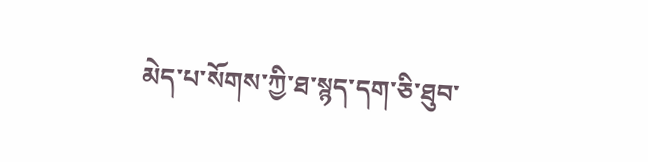མེད་པ་སོགས་ཀྱི་ཐ་སྙད་དག་ཅི་ཐུབ་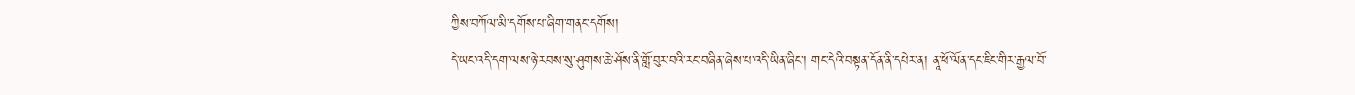ཀྱིས་བཀོལ་མི་དགོས་པ་ཞིག་གནང་དགོས།
དེ་ཡང་འདི་དག་ལས་ཉེ་རབས་སུ་ཤུགས་ཆེ་ཤོས་ནི་གློ་བུར་བའི་རང་བཞིན་ཞེས་པ་འདི་ཡིན་ཞིང་། གང་དེའི་བསྟན་དོན་ནི་དཔེར་ན། ནཱ་ཕོ་ལོན་དང་ཇིང་གིར་རྒྱལ་བོ་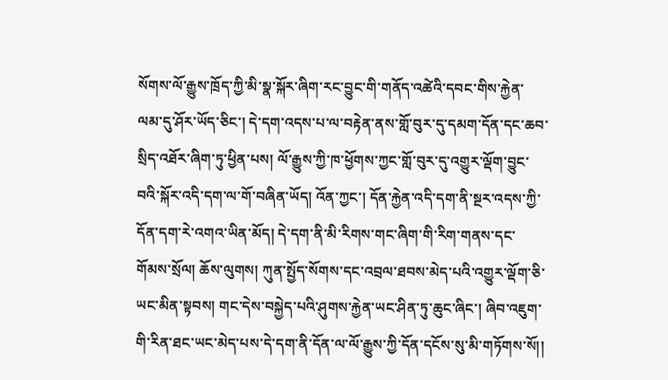སོགས་ལོ་རྒྱུས་ཁྲོད་ཀྱི་མི་སྣ་སྐོར་ཞིག་རང་བྱུང་གི་གནོད་འཚེའི་དབང་གིས་རྐྱེན་ལམ་དུ་ཤོར་ཡོད་ཅིང་། དེ་དག་འདས་པ་ལ་བརྟེན་ནས་གློ་བུར་དུ་དམག་དོན་དང་ཆབ་སྲིད་འཐོར་ཞིག་ཏུ་ཕྱིན་པས། ལོ་རྒྱུས་ཀྱི་ཁ་ཕྱོགས་ཀྱང་གློ་བུར་དུ་འགྱུར་ལྡོག་བྱུང་བའི་སྐོར་འདི་དག་ལ་གོ་བཞིན་ཡོད། འོན་ཀྱང་། དོན་རྐྱེན་འདི་དག་ནི་སྔར་འདས་ཀྱི་དོན་དག་རེ་འགའ་ཡིན་མོད། དེ་དག་ནི་མི་རིགས་གང་ཞིག་གི་རིག་གནས་དང་གོམས་སྲོལ། ཆོས་ལུགས། ཀུན་སྤྱོད་སོགས་དང་འབྲལ་ཐབས་མེད་པའི་འགྱུར་ལྡོག་ཅི་ཡང་མིན་སྟབས། གང་དེས་བསྐྱེད་པའི་ཤུགས་རྐྱེན་ཡང་ཤིན་ཏུ་ཆུང་ཞིང་། ཞིབ་འཇུག་གི་རིན་ཐང་ཡང་མེད་པས་དེ་དག་ནི་དོན་ལ་ལོ་རྒྱུས་ཀྱི་དོན་དངོས་སུ་མི་གཏོགས་སོ།།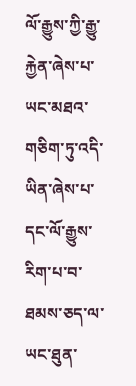ལོ་རྒྱུས་ཀྱི་རྒྱུ་རྐྱེན་ཞེས་པ་ཡང་མཐའ་གཅིག་ཏུ་འདི་ཡིན་ཞེས་པ་དང་ལོ་རྒྱུས་རིག་པ་བ་ཐམས་ཅད་ལ་ཡང་ཐུན་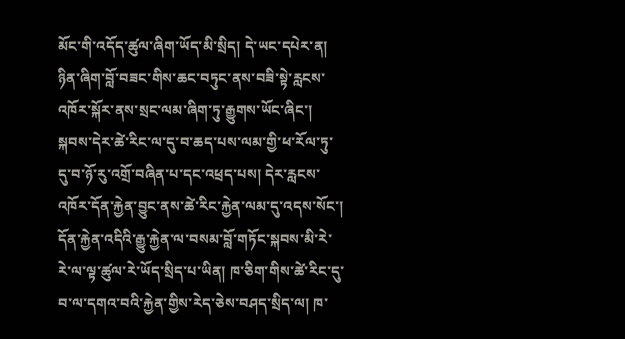མོང་གི་འདོད་ཚུལ་ཞིག་ཡོད་མི་སྲིད། དེ་ཡང་དཔེར་ན། ཉིན་ཞིག་བློ་བཟང་གིས་ཆང་བཏུང་ནས་བཟི་སྟེ་རླངས་འཁོར་སྐོར་ནས་སྲང་ལམ་ཞིག་ཏུ་རྒྱུགས་ཡོང་ཞིང་། སྐབས་དེར་ཚེ་རིང་ལ་དུ་བ་ཆད་པས་ལམ་གྱི་ཕ་རོལ་ཏུ་དུ་བ་ཉོ་རུ་འགྲོ་བཞིན་པ་དང་འཕྲད་པས། དེར་རླངས་འཁོར་དོན་རྐྱེན་བྱུང་ནས་ཚེ་རིང་རྐྱེན་ལམ་དུ་འདས་སོང་། དོན་རྐྱེན་འདིའི་རྒྱུ་རྐྱེན་ལ་བསམ་བློ་གཏོང་སྐབས་མི་རེ་རེ་ལ་ལྟ་ཚུལ་རེ་ཡོད་སྲིད་པ་ཡིན། ཁ་ཅིག་གིས་ཚེ་རིང་དུ་བ་ལ་དགའ་བའི་རྐྱེན་གྱིས་རེད་ཅེས་བཤད་སྲིད་ལ། ཁ་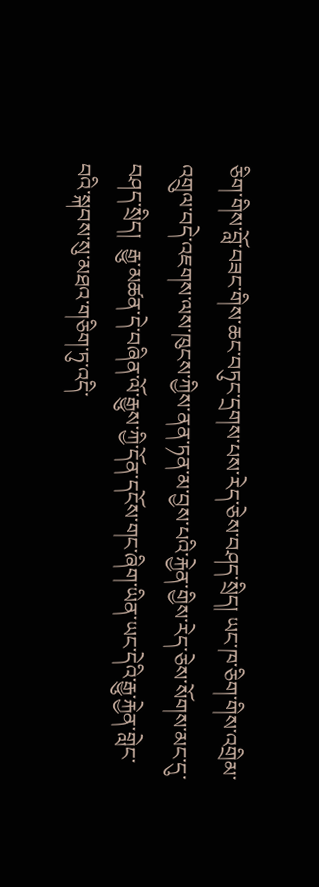ཅིག་གིས་བློ་བཟང་གིས་ཆང་བཏུང་དྲགས་པས་རེད་ཅེས་བཤད་སྲིད། ཡང་ཁ་ཅིག་གིས་འགྲིམ་འགྲུལ་བདེ་འཇགས་ལས་ཁུངས་ཀྱིས་ནན་ཏན་མ་བྱས་པའི་རྐྱེན་གྱིས་རེད་ཅེས་སོགས་མང་དུ་བཤད་སྲིད།  རྒྱུ་མཚན་དེ་བཞིན་ལོ་རྒྱུས་ཀྱི་དོན་དངོས་གང་ཞིག་ཡིན་ཡང་དེའི་རྒྱུ་རྐྱེན་གླེང་བའི་སྐབས་སུ་མཐའ་གཅིག་ཏུ་འདི་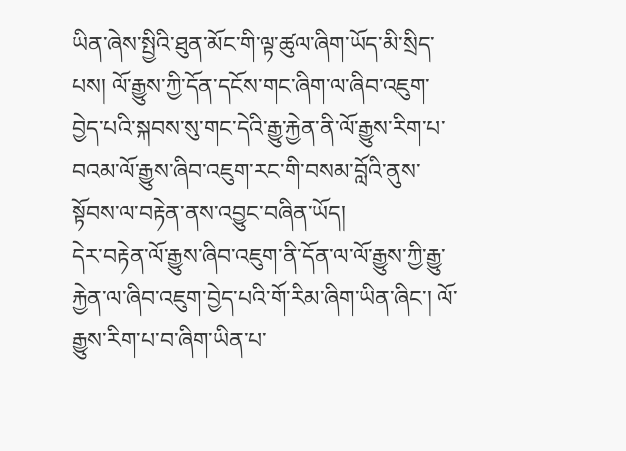ཡིན་ཞེས་སྤྱིའི་ཐུན་མོང་གི་ལྟ་ཚུལ་ཞིག་ཡོད་མི་སྲིད་པས། ལོ་རྒྱུས་ཀྱི་དོན་དངོས་གང་ཞིག་ལ་ཞིབ་འཇུག་བྱེད་པའི་སྐབས་སུ་གང་དེའི་རྒྱུ་རྐྱེན་ནི་ལོ་རྒྱུས་རིག་པ་བའམ་ལོ་རྒྱུས་ཞིབ་འཇུག་རང་གི་བསམ་བློའི་ནུས་སྟོབས་ལ་བརྟེན་ནས་འབྱུང་བཞིན་ཡོད།
དེར་བརྟེན་ལོ་རྒྱུས་ཞིབ་འཇུག་ནི་དོན་ལ་ལོ་རྒྱུས་ཀྱི་རྒྱུ་རྐྱེན་ལ་ཞིབ་འཇུག་བྱེད་པའི་གོ་རིམ་ཞིག་ཡིན་ཞིང་། ལོ་རྒྱུས་རིག་པ་བ་ཞིག་ཡིན་པ་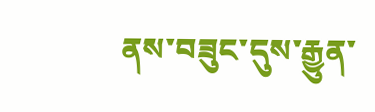ནས་བཟུང་དུས་རྒྱུན་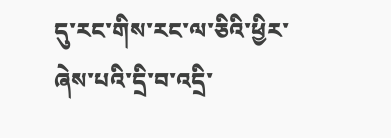དུ་རང་གིས་རང་ལ་ཅིའི་ཕྱིར་ཞེས་པའི་དྲི་བ་འདྲི་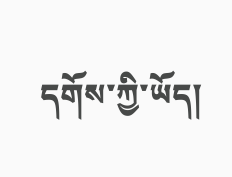དགོས་ཀྱི་ཡོད།